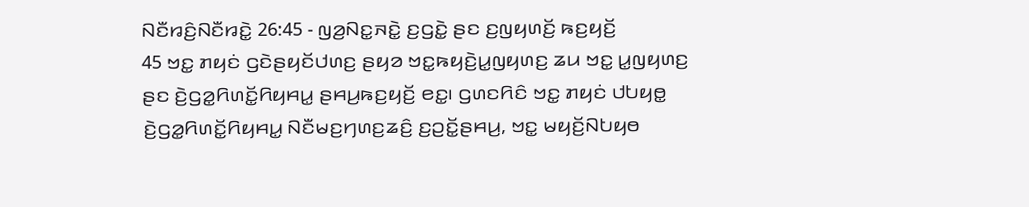ꤡꤢꤪꤙꤢꤨ꤬ꤡꤢꤪꤙꤢꤧ꤭ 26:45 - ꤜꤤ꤬ꤡꤢ꤭ꤏꤢꤧ꤭ ꤢ꤬ꤞꤢꤧ꤭ ꤔꤢ ꤢ꤬ꤜꤟꤛꤢꤩ꤬ ꤒꤢ꤬ꤟꤢꤩ꤬
45 ꤠꤢ꤭ ꤊꤟꤢꤦ ꤞꤢꤧꤔꤟꤢꤩꤓꤛꤢ꤬ ꤔꤟꤤ ꤠꤢ꤭ꤒꤟꤢꤧ꤬ꤣ꤭ꤜꤟꤛꤢ꤬ ꤘꤣ ꤠꤢ꤭ ꤣ꤭ꤜꤟꤛꤢ꤬ ꤔꤢ ꤢꤧ꤬ꤞꤤ꤭ꤖꤛꤢꤩ꤭ꤖꤟꤌꤣ꤭ ꤔꤌꤣ꤬ꤒꤢ꤬ꤟꤢꤩ꤬ ꤕꤢ꤭꤯ ꤞꤛꤢꤖꤢꤨ ꤠꤢ꤭ ꤊꤟꤢꤦ ꤓꤝꤟꤥ꤭ ꤢꤧ꤬ꤞꤤ꤭ꤖꤛꤢꤩ꤭ꤖꤟꤌꤣ꤭ ꤡꤢꤪꤗꤢ꤬ꤚꤛꤢ꤬ꤘꤢꤨ꤬ ꤢ꤬ꤑꤢꤩ꤭ꤔꤌꤣ꤬, ꤠꤢ꤭ ꤗꤟꤢꤩ꤬ꤡꤝꤟꤥ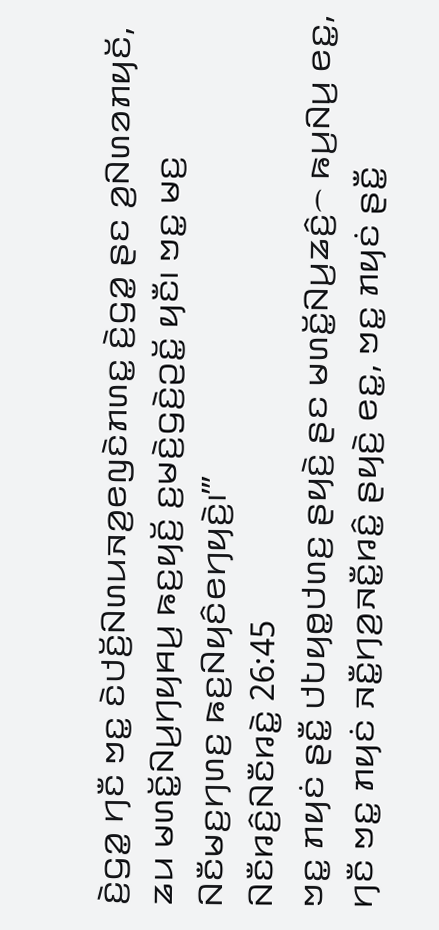ꤢꤧ꤬ꤞꤤ꤭ ꤚꤢꤪ ꤠꤢ꤭ ꤢꤧꤓꤢꤩ꤬ꤡꤛꤣꤏꤤ꤬ꤕꤜꤢꤧꤊꤛꤢ꤭ ꤢꤧ꤬ꤞꤤ꤭ ꤔꤢ ꤤ꤬ꤡꤛꤤꤊꤟꤢꤩ, ꤘꤣ ꤗꤛꤢꤩ꤭ꤡꤣ꤬ꤚꤟꤌꤣ꤬ ꤒꤢ꤬ꤟꤢꤩ꤬ ꤢ꤬ꤗꤢꤧ꤬ꤞꤢꤧ꤬ꤑꤢꤩ꤭ ꤟꤢꤪ꤯ ꤠꤢ꤭ ꤗꤢ꤬ ꤡꤢꤪꤗꤢ꤬ꤚꤛꤢ꤬ ꤒꤢ꤬ꤡꤟꤢꤨꤕꤚꤟꤢꤧ꤬꤯’”
ꤡꤢꤪꤙꤢꤨ꤬ꤡꤢꤪꤙꤢꤧ꤭ 26:45
ꤠꤢ꤭ ꤊꤟꤢꤦ ꤔꤢꤪ꤭ ꤓꤝꤟꤥ꤭ꤓꤛꤢ꤬ ꤔꤟꤢꤧ꤬ ꤔꤢ ꤗꤛꤢꤩ꤭ꤡꤣ꤬ꤘꤢꤨ꤬꤮ ꤒꤣ꤬ꤡꤣ꤬ ꤕꤢ꤭, ꤚꤢꤪ ꤠꤢ꤭ ꤊꤟꤢꤦ ꤏꤢꤪ꤭ꤚꤤ꤬ꤏꤢꤪ꤭ꤙꤢꤨ꤭ ꤔꤟꤢꤧ꤬ ꤕꤢ꤭, ꤠꤢ꤭ ꤊꤟꤢꤦ ꤔꤢꤪ꤭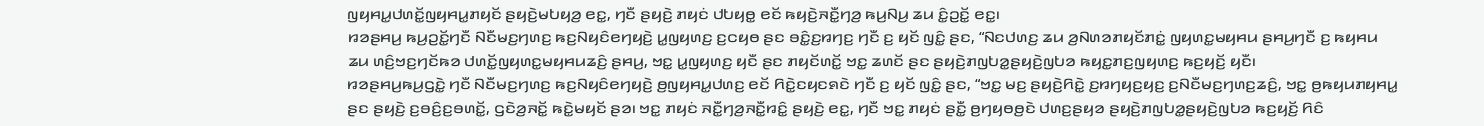ꤜꤟꤌꤣ꤭ꤓꤛꤢꤩ꤭ꤜꤟꤌꤣ꤭ꤊꤟꤢꤩ ꤔꤟꤢꤧ꤬ꤗꤝꤟꤤ꤬ ꤕꤢ꤭, ꤚꤢꤪ ꤔꤟꤢꤧ꤬ ꤊꤟꤢꤦ ꤓꤝꤟꤥ꤭ ꤕꤢꤩ ꤒꤟꤢꤧ꤬ꤏꤢꤪ꤭ꤚꤤ꤬ ꤒꤣ꤬ꤡꤣ꤬ ꤘꤣ ꤢꤨ꤭ꤑꤢꤩ꤭ ꤕꤢ꤭꤯
ꤙꤤꤔꤌꤣ꤬ ꤒꤣ꤬ꤑꤢꤩ꤭ꤚꤢꤪ ꤡꤢꤪꤗꤢ꤬ꤚꤛꤢ꤬ ꤒꤢ꤬ꤡꤟꤢꤨꤕꤚꤟꤢꤧ꤬ ꤣ꤭ꤜꤟꤛꤢ꤬ ꤢ꤬ꤍꤟꤥ ꤔꤢ ꤋꤢꤨ꤭ꤢ꤬ꤙꤚꤢ꤬ ꤚꤢꤪ ꤢ꤬ ꤟꤢꤩ ꤜꤢꤨ꤭ ꤔꤢ, “ꤡꤢꤓꤛꤢ꤬ ꤘꤣ ꤤ꤬ꤡꤛꤤꤊꤟꤢꤩꤊꤢꤦ꤭ ꤜꤟꤛꤢ꤭ꤗꤟꤌꤣ ꤔꤌꤣ꤬ꤚꤢꤪ ꤢ꤬ ꤒꤟꤌꤣ ꤘꤣ ꤛꤢꤨ꤬ꤠꤢ꤬ꤚꤢꤩꤒꤤ ꤓꤛꤢꤩ꤭ꤜꤟꤛꤢ꤭ꤗꤟꤌꤣꤘꤢꤨ꤬ ꤔꤌꤣ꤬, ꤠꤢ꤭ ꤣ꤭ꤜꤟꤛꤢ꤬ ꤟꤢꤪ ꤔꤢ ꤊꤟꤢꤩꤛꤢꤩ꤭ ꤠꤢ꤭ ꤘꤛꤢꤩ ꤔꤢ ꤔꤟꤢꤧ꤬ꤊꤜꤝꤤ꤭ꤔꤟꤢꤧ꤬ꤜꤝꤤ ꤒꤟꤢ꤭ꤊꤢ꤬ꤜꤟꤛꤢ꤬ ꤒꤢ꤬ꤟꤢꤩ꤬ ꤟꤢꤪ꤯
ꤙꤤꤔꤌꤣ꤬ꤒꤣ꤬ꤞꤢꤧ꤭ ꤚꤢꤪ ꤡꤢꤪꤗꤢ꤬ꤚꤛꤢ꤬ ꤒꤢ꤬ꤡꤟꤢꤨꤕꤚꤟꤢꤧ꤬ ꤥ꤬ꤜꤟꤌꤣ꤭ꤓꤛꤢ꤬ ꤕꤢꤩ ꤖꤢꤧ꤭ꤢꤟꤢꤎꤢꤧ ꤚꤢꤪ ꤢ꤬ ꤟꤢꤩ ꤜꤢꤨ꤭ ꤔꤢ, “ꤠꤢ꤭ ꤗꤢ꤬ ꤔꤟꤢꤧ꤬ꤖꤢꤧ꤭ ꤢ꤬ꤙꤚꤟꤢ꤬ꤟꤢ꤬ ꤢ꤬ꤡꤢꤪꤗꤢ꤬ꤚꤛꤢ꤬ꤘꤢꤨ꤬, ꤠꤢ꤭ ꤥ꤬ꤒꤟꤣꤊꤟꤌꤣ꤭ ꤔꤢ ꤔꤟꤢꤧ꤬ ꤢ꤬ꤋꤢꤨ꤬ꤢ꤬ꤋꤛꤢꤩ꤭, ꤞꤢꤧꤤ꤬ꤏꤢꤩ꤭ ꤒꤢꤧ꤭ꤗꤟꤢꤩ ꤔꤤ꤯ ꤠꤢ꤭ ꤊꤟꤢꤦ ꤏꤢꤪ꤭ꤚꤤ꤬ꤏꤢꤪ꤭ꤙꤢꤨ꤭ ꤔꤟꤢꤧ꤬ ꤕꤢ꤭, ꤚꤢꤪ ꤠꤢ꤭ ꤊꤟꤢꤦ ꤔꤢꤪ꤭ ꤥ꤬ꤚꤟꤥꤥ꤬ꤢꤧ ꤓꤛꤢ꤬ꤔꤟꤤ ꤔꤟꤢꤧ꤬ꤊꤜꤝꤤ꤭ꤔꤟꤢꤧ꤬ꤜꤝꤤ ꤒꤢ꤬ꤟꤢꤩ꤬ ꤖꤢꤨ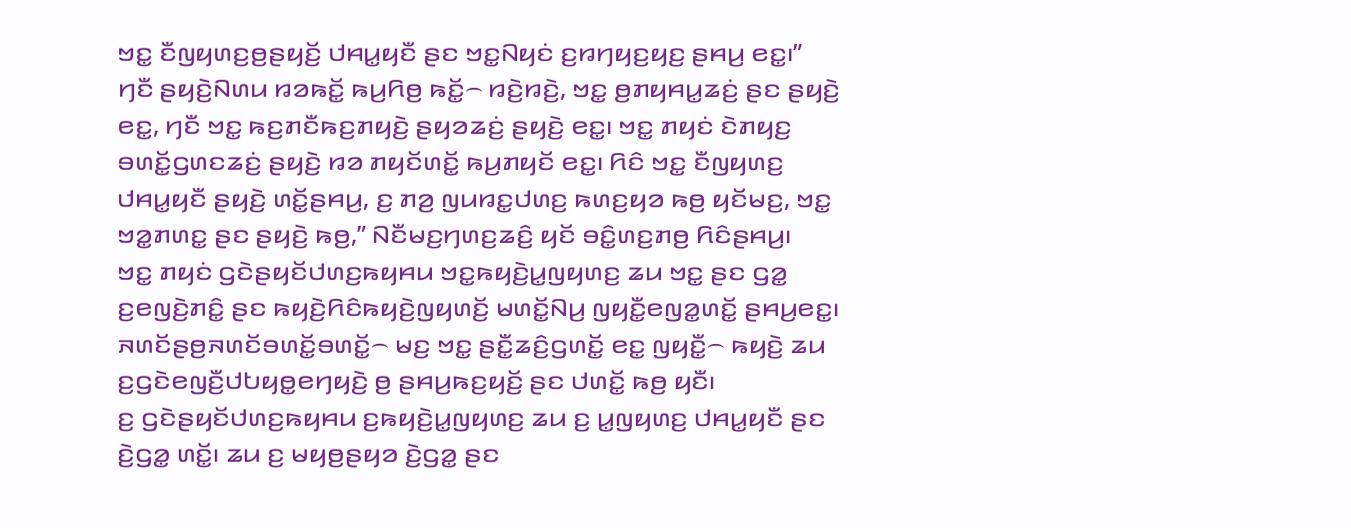ꤠꤢ꤭ ꤢꤪꤜꤟꤛꤢ꤬ꤥ꤬ꤔꤟꤢꤩ꤬ ꤓꤌꤣ꤭ꤟꤢꤪ ꤔꤢ ꤠꤢ꤭ꤡꤟꤢꤦ ꤢ꤬ꤙꤚꤟꤢ꤬ꤟꤢ꤬ ꤔꤌꤣ꤬ ꤕꤢ꤭꤯”
ꤚꤢꤪ ꤔꤟꤢꤧ꤬ꤡꤛꤣ ꤙꤤꤒꤢꤩ꤭ ꤒꤣ꤬ꤖꤥ꤬ ꤒꤢꤩ꤭꤮ ꤙꤢꤧ꤬ꤙꤢꤧ꤬, ꤠꤢ꤭ ꤥ꤬ꤊꤟꤌꤣ꤭ꤘꤢꤦ꤬ ꤔꤢ ꤔꤟꤢꤧ꤬ ꤕꤢ꤭, ꤚꤢꤪ ꤠꤢ꤭ ꤒꤢ꤬ꤊꤢꤪꤒꤢ꤬ꤊꤟꤢꤧ꤬ ꤔꤟꤤꤘꤢꤦ꤬ ꤔꤟꤢꤧ꤬ ꤕꤢ꤭꤯ ꤠꤢ꤭ ꤊꤟꤢꤦ ꤢꤧꤊꤟꤢ꤬ ꤋꤛꤢꤩ꤭ꤞꤛꤢꤘꤢꤦ꤬ ꤔꤟꤢꤧ꤬ ꤙꤤ ꤊꤟꤢꤩꤛꤢꤩ꤭ ꤒꤣ꤬ꤊꤟꤢꤩ ꤕꤢ꤭꤯ ꤖꤢꤨ ꤠꤢ꤭ ꤢꤪꤜꤟꤛꤢ꤬ ꤓꤌꤣ꤭ꤟꤢꤪ ꤔꤟꤢꤧ꤬ ꤛꤢꤩ꤭ꤔꤌꤣ꤬, ꤢ꤬ ꤊꤤ꤬ ꤜꤣꤙꤢ꤭ꤓꤛꤢ꤬ ꤒꤛꤢ꤬ꤟꤤ ꤒꤥ꤬ ꤟꤢꤩꤗꤢ꤬, ꤠꤢ꤭ ꤠꤤ꤭ꤊꤛꤢ꤭ ꤔꤢ ꤔꤟꤢꤧ꤬ ꤒꤥ꤬,” ꤡꤢꤪꤗꤢ꤬ꤚꤛꤢ꤬ꤘꤢꤨ꤬ ꤟꤢꤩ ꤋꤢꤨ꤭ꤛꤢ꤬ꤊꤥ꤬ ꤖꤢꤨꤔꤌꤣ꤬꤯
ꤠꤢ꤭ ꤊꤟꤢꤦ ꤞꤢꤧꤔꤟꤢꤩꤓꤛꤢ꤬ꤒꤟꤌꤣ ꤠꤢ꤭ꤒꤟꤢꤧ꤬ꤣ꤭ꤜꤟꤛꤢ꤬ ꤘꤣ ꤠꤢ꤭ ꤔꤢ ꤞꤤ꤭ ꤢ꤬ꤕꤜꤢꤧ꤬ꤊꤢꤨ꤭ ꤔꤢ ꤒꤟꤢꤧ꤬ꤖꤢꤨꤒꤟꤢꤧ꤬ꤜꤟꤛꤢꤩ꤬ ꤗꤛꤢꤩ꤭ꤡꤣ꤬ ꤜꤟꤢꤪ꤭ꤕꤜꤤ꤭ꤛꤢꤩ꤭ ꤔꤌꤣ꤬ꤕꤢ꤭꤯ ꤏꤛꤢꤩꤔꤥ꤬ꤏꤛꤢꤩꤋꤛꤢꤩ꤭ꤋꤛꤢꤩ꤭꤮ ꤗꤢ꤬ ꤠꤢ꤭ ꤔꤢꤪ꤭ꤘꤢꤨ꤬ꤞꤛꤢꤩ꤭ ꤕꤢ꤭ ꤜꤟꤢꤪ꤭꤮ ꤒꤟꤢꤧ꤬ ꤘꤣ ꤢ꤬ꤞꤢꤧꤕꤜꤢꤪ꤬ꤓꤝꤟꤥ꤭ꤕꤚꤟꤢꤧ꤬ ꤥ꤬ ꤔꤌꤣ꤬ꤒꤢ꤬ꤟꤢꤩ꤬ ꤔꤢ ꤓꤛꤢꤩ꤭ ꤒꤥ꤬ ꤟꤢꤪ꤯
ꤢ꤬ ꤞꤢꤧꤔꤟꤢꤩꤓꤛꤢ꤬ꤒꤟꤌꤣ ꤢ꤬ꤒꤟꤢꤧ꤬ꤣ꤭ꤜꤟꤛꤢ꤬ ꤘꤣ ꤢ꤬ ꤣ꤭ꤜꤟꤛꤢ꤬ ꤓꤌꤣ꤭ꤟꤢꤪ ꤔꤢ ꤢꤧ꤬ꤞꤤ꤭ ꤛꤢꤩ꤭꤯ ꤘꤣ ꤢ꤬ ꤗꤟꤥ꤬ꤔꤟꤤ ꤢꤧ꤬ꤞꤤ꤭ ꤔꤢ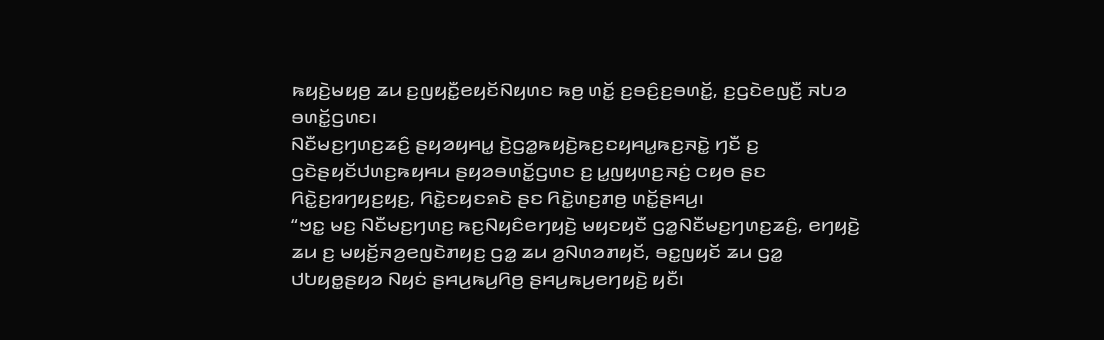ꤒꤟꤢꤧ꤬ꤗꤟꤥ꤬ ꤘꤣ ꤢ꤬ꤜꤟꤢꤪ꤭ꤕꤟꤢꤩꤡꤟꤛꤢ ꤒꤥ꤬ ꤛꤢꤩ꤭ ꤢ꤬ꤋꤢꤨ꤬ꤢ꤬ꤋꤛꤢꤩ꤭, ꤢ꤬ꤞꤢꤧꤕꤜꤢꤪ꤬ ꤏꤝꤤ ꤋꤛꤢꤩ꤭ꤞꤛꤢ꤯
ꤡꤢꤪꤗꤢ꤬ꤚꤛꤢ꤬ꤘꤢꤨ꤬ ꤔꤟꤤꤟꤌꤣ꤭ ꤢꤧ꤬ꤞꤤ꤭ꤒꤟꤢꤧ꤬ꤒꤢ꤬ꤢꤟꤌꤣ꤭ꤒꤢ꤬ꤏꤢꤧ꤭ ꤚꤢꤪ ꤢ꤬ ꤞꤢꤧꤔꤟꤢꤩꤓꤛꤢ꤬ꤒꤟꤌꤣ ꤔꤟꤤꤋꤛꤢꤩ꤭ꤞꤛꤢ ꤢ꤬ ꤣ꤭ꤜꤟꤛꤢ꤬ꤏꤢꤦ꤬ ꤍꤟꤥ ꤔꤢ ꤖꤢꤧ꤭ꤢ꤬ꤙꤚꤟꤢ꤬ꤟꤢ꤬, ꤖꤢꤧ꤭ꤢꤟꤢꤎꤢꤧ ꤔꤢ ꤖꤢꤧ꤭ꤛꤢ꤬ꤊꤥ꤬ ꤛꤢꤩ꤭ꤔꤌꤣ꤬꤯
“ꤠꤢ꤭ ꤗꤢ꤬ ꤡꤢꤪꤗꤢ꤬ꤚꤛꤢ꤬ ꤒꤢ꤬ꤡꤟꤢꤨꤕꤚꤟꤢꤧ꤬ ꤗꤟꤢꤟꤢꤪ ꤞꤤ꤭ꤡꤢꤪꤗꤢ꤬ꤚꤛꤢ꤬ꤘꤢꤨ꤬, ꤕꤚꤟꤢꤧ꤬ ꤘꤣ ꤢ꤬ ꤗꤟꤢꤩ꤬ꤏꤤ꤬ꤕꤜꤢꤧꤊꤟꤢ꤬ ꤞꤤ꤭ ꤘꤣ ꤤ꤬ꤡꤛꤤꤊꤟꤢꤩ, ꤋꤢ꤭ꤜꤟꤢꤩ ꤘꤣ ꤞꤤ꤭ ꤓꤝꤟꤥ꤭ꤔꤟꤤ ꤡꤟꤢꤦ ꤔꤌꤣ꤬ꤒꤣ꤬ꤖꤥ꤬ ꤔꤌꤣ꤬ꤒꤣ꤬ꤕꤚꤟꤢꤧ꤬ ꤟꤢꤪ꤯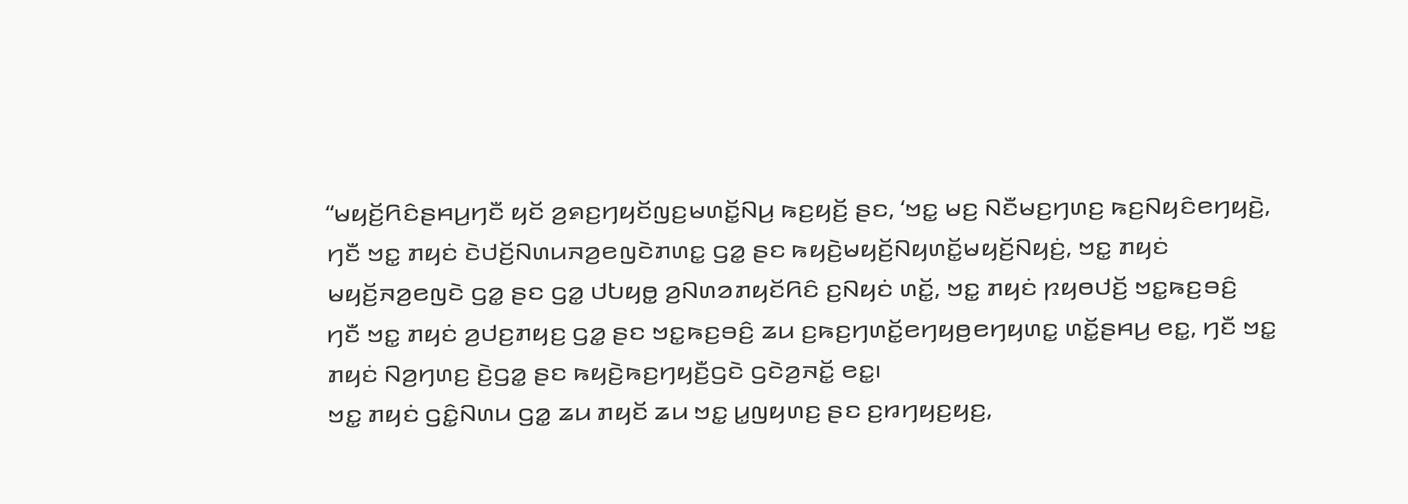“ꤗꤟꤢꤩ꤬ꤖꤢꤨꤔꤌꤣ꤬ꤚꤢꤪ ꤟꤢꤩ ꤤ꤬ꤎꤢ꤬ꤚꤟꤢꤩꤜꤢ꤬ꤗꤛꤢꤩ꤭ꤡꤣ꤬ ꤒꤢ꤬ꤟꤢꤩ꤬ ꤔꤢ, ‘ꤠꤢ꤭ ꤗꤢ꤬ ꤡꤢꤪꤗꤢ꤬ꤚꤛꤢ꤬ ꤒꤢ꤬ꤡꤟꤢꤨꤕꤚꤟꤢꤧ꤬, ꤚꤢꤪ ꤠꤢ꤭ ꤊꤟꤢꤦ ꤢꤧꤓꤢꤩ꤬ꤡꤛꤣꤏꤤ꤬ꤕꤜꤢꤧꤊꤛꤢ꤭ ꤞꤤ꤭ ꤔꤢ ꤒꤟꤢꤧ꤬ꤗꤟꤢꤩ꤬ꤡꤟꤛꤢꤩ꤭ꤗꤟꤢꤩ꤬ꤡꤟꤢꤦ꤬, ꤠꤢ꤭ ꤊꤟꤢꤦ ꤗꤟꤢꤩ꤬ꤏꤤ꤬ꤕꤜꤢꤧ ꤞꤤ꤭ ꤔꤢ ꤞꤤ꤭ ꤓꤝꤟꤥ꤭ ꤤ꤬ꤡꤛꤤꤊꤟꤢꤩꤖꤢꤨ ꤢ꤬ꤡꤟꤢꤦ ꤛꤢꤩ꤭, ꤠꤢ꤭ ꤊꤟꤢꤦ ꤐꤟꤥꤓꤢꤩ꤬ ꤠꤢ꤭ꤒꤢ꤬ꤋꤢꤨ꤬ ꤚꤢꤪ ꤠꤢ꤭ ꤊꤟꤢꤦ ꤤ꤬ꤓꤢ꤬ꤊꤟꤢ꤬ ꤞꤤ꤭ ꤔꤢ ꤠꤢ꤭ꤒꤢ꤬ꤋꤢꤨ꤬ ꤘꤣ ꤢ꤬ꤒꤢ꤬ꤚꤛꤢꤩ꤭ꤕꤚꤟꤥ꤬ꤕꤚꤟꤛꤢ꤭ ꤛꤢꤩ꤭ꤔꤌꤣ꤬ ꤕꤢ꤭, ꤚꤢꤪ ꤠꤢ꤭ ꤊꤟꤢꤦ ꤡꤤ꤬ꤚꤛꤢ꤬ ꤢꤧ꤬ꤞꤤ꤭ ꤔꤢ ꤒꤟꤢꤧ꤬ꤒꤢ꤬ꤚꤟꤢꤪ꤬ꤞꤢꤧ ꤞꤢꤧꤤ꤬ꤏꤢꤩ꤭ ꤕꤢ꤭꤯
ꤠꤢ꤭ ꤊꤟꤢꤦ ꤞꤢꤨ꤭ꤡꤛꤣ ꤞꤤ꤭ ꤘꤣ ꤊꤟꤢꤩ ꤘꤣ ꤠꤢ꤭ ꤣ꤭ꤜꤟꤛꤢ꤬ ꤔꤢ ꤢ꤬ꤙꤚꤟꤢ꤬ꤟꤢ꤬,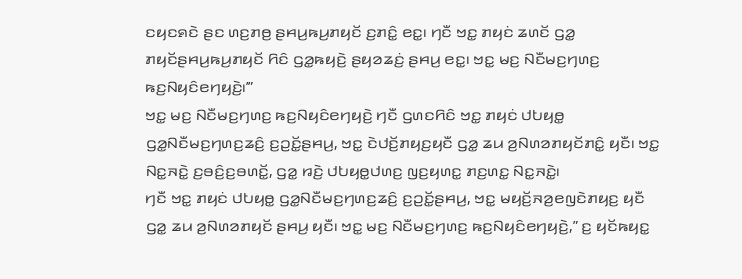ꤢꤟꤢꤎꤢꤧ ꤔꤢ ꤛꤢ꤬ꤊꤥ꤬ ꤔꤌꤣ꤬ꤒꤣ꤬ꤊꤟꤢꤩ ꤢ꤬ꤊꤢꤨ꤭ ꤕꤢ꤭꤯ ꤚꤢꤪ ꤠꤢ꤭ ꤊꤟꤢꤦ ꤘꤛꤢꤩ ꤞꤤ꤭ ꤊꤟꤢꤩꤔꤌꤣ꤬ꤒꤣ꤬ꤊꤟꤢꤩ ꤖꤢꤨ ꤞꤤ꤭ꤒꤟꤢꤧ꤬ ꤔꤟꤤꤘꤢꤦ꤬ ꤔꤌꤣ꤬ ꤕꤢ꤭꤯ ꤠꤢ꤭ ꤗꤢ꤬ ꤡꤢꤪꤗꤢ꤬ꤚꤛꤢ꤬ ꤒꤢ꤬ꤡꤟꤢꤨꤕꤚꤟꤢꤧ꤬꤯’”
ꤠꤢ꤭ ꤗꤢ꤬ ꤡꤢꤪꤗꤢ꤬ꤚꤛꤢ꤬ ꤒꤢ꤬ꤡꤟꤢꤨꤕꤚꤟꤢꤧ꤬ ꤚꤢꤪ ꤞꤛꤢꤖꤢꤨ ꤠꤢ꤭ ꤊꤟꤢꤦ ꤓꤝꤟꤥ꤭ ꤞꤤ꤭ꤡꤢꤪꤗꤢ꤬ꤚꤛꤢ꤬ꤘꤢꤨ꤬ ꤢ꤬ꤑꤢꤩ꤭ꤔꤌꤣ꤬, ꤠꤢ꤭ ꤢꤧꤓꤢꤩ꤬ꤊꤟꤢ꤬ꤟꤢꤪ ꤞꤤ꤭ ꤘꤣ ꤤ꤬ꤡꤛꤤꤊꤟꤢꤩꤊꤢꤨ꤭ ꤟꤢꤪ꤯ ꤠꤢ꤭ ꤡꤢ꤭ꤏꤢꤧ꤭ ꤢ꤬ꤋꤢꤨ꤬ꤢ꤬ꤋꤛꤢꤩ꤭, ꤞꤤ꤭ ꤙꤢꤧ꤬ ꤓꤝꤟꤥ꤭ꤓꤛꤢ꤬ ꤜꤢ꤬ꤟꤛꤢ꤭ ꤊꤢ꤬ꤛꤢ꤭ ꤡꤢ꤭ꤏꤢꤧ꤭꤯
ꤚꤢꤪ ꤠꤢ꤭ ꤊꤟꤢꤦ ꤓꤝꤟꤥ꤭ ꤞꤤ꤭ꤡꤢꤪꤗꤢ꤬ꤚꤛꤢ꤬ꤘꤢꤨ꤬ ꤢ꤬ꤑꤢꤩ꤭ꤔꤌꤣ꤬, ꤠꤢ꤭ ꤗꤟꤢꤩ꤬ꤏꤤ꤬ꤕꤜꤢꤧꤊꤟꤢ꤬ ꤟꤢꤪ ꤞꤤ꤭ ꤘꤣ ꤤ꤬ꤡꤛꤤꤊꤟꤢꤩ ꤔꤌꤣ꤬ ꤟꤢꤪ꤯ ꤠꤢ꤭ ꤗꤢ꤬ ꤡꤢꤪꤗꤢ꤬ꤚꤛꤢ꤬ ꤒꤢ꤬ꤡꤟꤢꤨꤕꤚꤟꤢꤧ꤬,” ꤢ꤬ ꤟꤢꤩꤒꤟꤢ꤭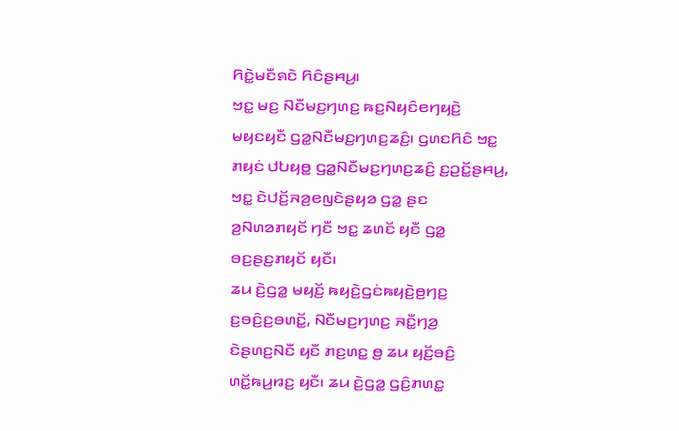ꤖꤢꤧ꤭ꤗꤢꤪꤎꤢꤧ ꤖꤢꤨꤔꤌꤣ꤬꤯
ꤠꤢ꤭ ꤗꤢ꤬ ꤡꤢꤪꤗꤢ꤬ꤚꤛꤢ꤬ ꤒꤢ꤬ꤡꤟꤢꤨꤕꤚꤟꤢꤧ꤬ ꤗꤟꤢꤟꤢꤪ ꤞꤤ꤭ꤡꤢꤪꤗꤢ꤬ꤚꤛꤢ꤬ꤘꤢꤨ꤬꤯ ꤞꤛꤢꤖꤢꤨ ꤠꤢ꤭ ꤊꤟꤢꤦ ꤓꤝꤟꤥ꤭ ꤞꤤ꤭ꤡꤢꤪꤗꤢ꤬ꤚꤛꤢ꤬ꤘꤢꤨ꤬ ꤢ꤬ꤑꤢꤩ꤭ꤔꤌꤣ꤬, ꤠꤢ꤭ ꤢꤧꤓꤢꤩ꤬ꤏꤤ꤬ꤕꤜꤢꤧꤔꤟꤤ ꤞꤤ꤭ ꤔꤢ ꤤ꤬ꤡꤛꤤꤊꤟꤢꤩ ꤚꤢꤪ ꤠꤢ꤭ ꤘꤛꤢꤩ ꤟꤢꤪ ꤞꤤ꤭ ꤋꤢ꤬ꤔꤢ꤬ꤊꤟꤢꤩ ꤟꤢꤪ꤯
ꤘꤣ ꤢꤧ꤬ꤞꤤ꤭ ꤗꤟꤢꤩ꤬ ꤒꤟꤢꤧ꤬ꤞꤢꤦꤒꤟꤢꤧ꤬ꤥ꤬ꤚꤢ꤬ ꤢ꤬ꤋꤢꤨ꤬ꤢ꤬ꤋꤛꤢꤩ꤭, ꤡꤢꤪꤗꤢ꤬ꤚꤛꤢ꤬ ꤏꤢꤪ꤭ꤚꤤ꤬ ꤢꤧꤔꤛꤢ꤬ꤡꤢꤪ ꤟꤢꤪ ꤊꤢ꤬ꤛꤢ꤭ ꤥ꤬ ꤘꤣ ꤟꤢꤩ꤬ꤋꤢꤨ꤬ ꤛꤢꤩ꤭ꤒꤣ꤬ꤙꤢ꤬ ꤟꤢꤪ꤯ ꤘꤣ ꤢꤧ꤬ꤞꤤ꤭ ꤞꤢꤨ꤬ꤊꤛꤢ꤭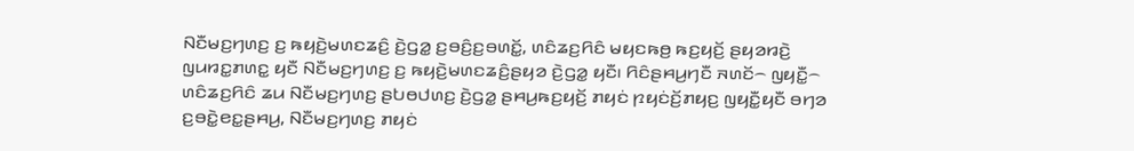ꤡꤢꤪꤗꤢ꤬ꤚꤛꤢ꤬ ꤢ꤬ ꤒꤟꤢꤧ꤬ꤗꤛꤢꤘꤢꤨ꤬ ꤢꤧ꤬ꤞꤤ꤭ ꤢ꤬ꤋꤢꤨ꤬ꤢ꤬ꤋꤛꤢꤩ꤭, ꤛꤢꤨꤘꤢ꤬ꤖꤢꤨ ꤗꤟꤢꤒꤥ꤬ ꤒꤢ꤬ꤟꤢꤩ꤬ ꤔꤟꤤꤙꤢꤧ꤬ ꤜꤣꤙꤢ꤭ꤊꤛꤢ꤭ ꤟꤢꤪ ꤡꤢꤪꤗꤢ꤬ꤚꤛꤢ꤬ ꤢ꤬ ꤒꤟꤢꤧ꤬ꤗꤛꤢꤘꤢꤨ꤬ꤔꤟꤤ ꤢꤧ꤬ꤞꤤ꤭ ꤟꤢꤪ꤯ ꤖꤢꤨꤔꤌꤣ꤬ꤚꤢꤪ ꤏꤛꤢꤩ꤮ ꤜꤟꤢꤪ꤭꤮ ꤛꤢꤨꤘꤢ꤬ꤖꤢꤨ ꤘꤣ ꤡꤢꤪꤗꤢ꤬ꤚꤛꤢ꤬ ꤔꤝꤥꤓꤛꤢ꤬ ꤢꤧ꤬ꤞꤤ꤭ ꤔꤌꤣ꤬ꤒꤢ꤬ꤟꤢꤩ꤬ ꤊꤟꤢꤦ ꤐꤟꤢꤦꤢꤩ꤬ꤊꤟꤢ꤬ ꤜꤟꤢꤪ꤭ꤟꤢꤪ ꤋꤚꤤ ꤢ꤬ꤋꤢꤧ꤭ꤕꤢ꤭ꤔꤌꤣ꤬, ꤡꤢꤪꤗꤢ꤬ꤚꤛꤢ꤬ ꤊꤟꤢꤦ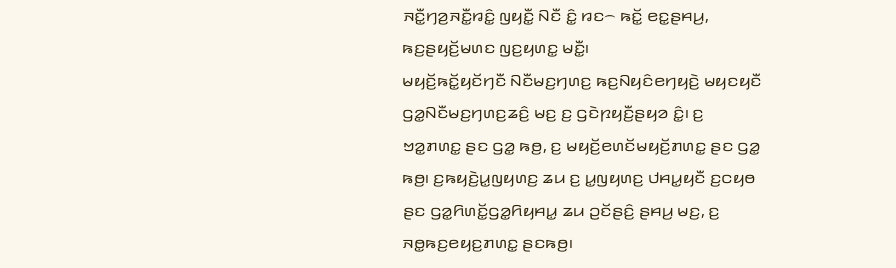ꤏꤢꤪ꤭ꤚꤤ꤬ꤏꤢꤪ꤭ꤙꤢꤨ꤭ ꤜꤟꤢꤪ꤭ ꤡꤢꤪ ꤢꤨ꤭ ꤙꤢ꤮ ꤒꤢꤩ꤭ ꤕꤢ꤭ꤔꤌꤣ꤬, ꤒꤢ꤬ꤔꤟꤢꤩ꤬ꤗꤛꤢ ꤜꤢ꤬ꤟꤛꤢ꤭ ꤗꤢꤪ꤭꤯
ꤗꤟꤢꤩ꤬ꤒꤢꤩ꤭ꤟꤢꤩꤚꤢꤪ ꤡꤢꤪꤗꤢ꤬ꤚꤛꤢ꤬ ꤒꤢ꤬ꤡꤟꤢꤨꤕꤚꤟꤢꤧ꤬ ꤗꤟꤢꤟꤢꤪ ꤞꤤ꤭ꤡꤢꤪꤗꤢ꤬ꤚꤛꤢ꤬ꤘꤢꤨ꤬ ꤗꤢ꤬ ꤢ꤬ ꤞꤢꤧꤐꤟꤢꤪ꤬ꤔꤟꤤ ꤢꤨ꤭꤯ ꤢ꤬ ꤠꤤ꤭ꤊꤛꤢ꤭ ꤔꤢ ꤞꤤ꤭ ꤒꤥ꤬, ꤢ꤬ ꤗꤟꤢꤩ꤬ꤕꤛꤢꤩꤗꤟꤢꤩ꤬ꤊꤛꤢ꤭ ꤔꤢ ꤞꤤ꤭ ꤒꤥ꤬꤯ ꤢ꤬ꤒꤟꤢꤧ꤬ꤣ꤭ꤜꤟꤛꤢ꤬ ꤘꤣ ꤢ꤬ ꤣ꤭ꤜꤟꤛꤢ꤬ ꤓꤌꤣ꤭ꤟꤢꤪ ꤢ꤬ꤍꤟꤥ ꤔꤢ ꤞꤤ꤭ꤖꤛꤢꤩ꤭ꤞꤤ꤭ꤖꤟꤌꤣ꤭ ꤘꤣ ꤑꤢꤩꤔꤢꤨ꤬ ꤔꤌꤣ꤬ ꤗꤢ꤬, ꤢ꤬ ꤏꤥ꤭ꤒꤢ꤬ꤕꤟꤢ꤬ꤊꤛꤢ꤭ ꤔꤢꤒꤥ꤬꤯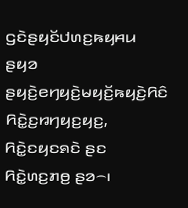ꤞꤢꤧꤔꤟꤢꤩꤓꤛꤢ꤬ꤒꤟꤌꤣ ꤔꤟꤤ ꤔꤟꤢꤧ꤬ꤕꤚꤟꤢꤧ꤬ꤗꤟꤢꤩ꤬ꤒꤟꤢꤧ꤬ꤖꤢꤨ ꤖꤢꤧ꤭ꤢ꤬ꤙꤚꤟꤢ꤬ꤟꤢ꤬, ꤖꤢꤧ꤭ꤢꤟꤢꤎꤢꤧ ꤔꤢ ꤖꤢꤧ꤭ꤛꤢ꤬ꤊꤥ꤬ ꤔꤤ꤮꤯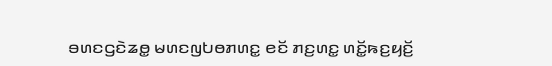ꤋꤛꤢꤞꤢꤧꤘꤥ꤭ ꤗꤛꤢꤜꤝꤥꤊꤛꤢ꤭ ꤕꤢꤩ ꤊꤢ꤬ꤛꤢ꤭ ꤛꤢꤩ꤭ꤒꤢ꤬ꤟꤢꤩ꤬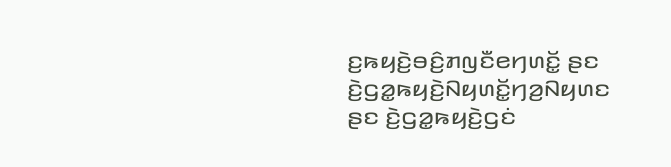ꤢ꤬ꤒꤟꤢꤧ꤬ꤋꤢꤨ꤬ꤊꤜꤢꤪꤕꤚꤛꤢꤩ꤭ ꤔꤢ ꤢꤧ꤬ꤞꤤ꤭ꤒꤟꤢꤧ꤬ꤡꤟꤛꤢꤩ꤭ꤚꤤ꤬ꤡꤟꤛꤢ ꤔꤢ ꤢꤧ꤬ꤞꤤ꤭ꤒꤟꤢꤧ꤬ꤞꤢꤦ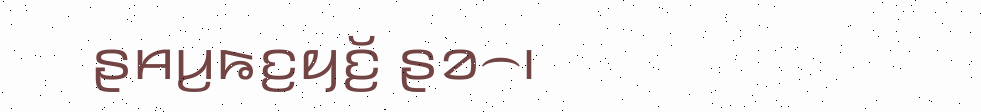ꤔꤌꤣ꤬ꤒꤢ꤬ꤟꤢꤩ꤬ ꤔꤤ꤮꤯